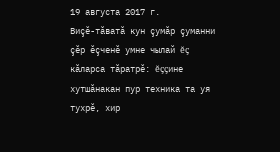19 августа 2017 г.
Виçĕ-тăватă кун çумăр çуманни çĕр ĕçченĕ умне чылай ĕç кăларса тăратрĕ: ĕççине хутшăнакан пур техника та уя тухрĕ, хир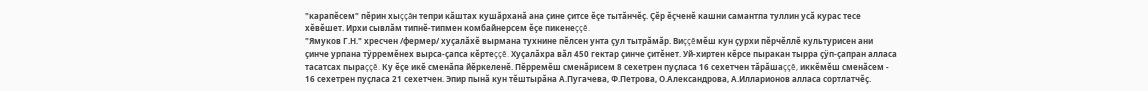"карапĕсем" пĕрин хыççăн тепри кăштах кушăрханă ана çине çитсе ĕçе тытăнчĕç. Çĕр ĕçченĕ кашни самантпа туллин усă курас тесе хĕвĕшет. Ирхи сывлăм типнĕ-типмен комбайнерсем ĕçе пикенеççĕ.
"Ямуков Г.Н." хресчен /фермер/ хуçалăхĕ вырмана тухнине пĕлсен унта çул тытрăмăр. Виççĕмĕш кун çурхи пĕрчĕллĕ культурисен ани çинче урпана тÿрремĕнех вырса-çапса кĕртеççĕ. Хуçалăхра вăл 450 гектар çинче çитĕнет. Уй-хиртен кĕрсе пыракан тырра çÿп-çапран алласа тасатсах пыраççĕ. Ку ĕçе икĕ сменăпа йĕркеленĕ. Пĕрремĕш сменăрисем 8 сехетрен пуçласа 16 сехетчен тăрăшаççĕ, иккĕмĕш сменăсем - 16 сехетрен пуçласа 21 сехетчен. Эпир пынă кун тĕштырăна А.Пугачева, Ф.Петрова, О.Александрова, А.Илларионов алласа сортлатчĕç.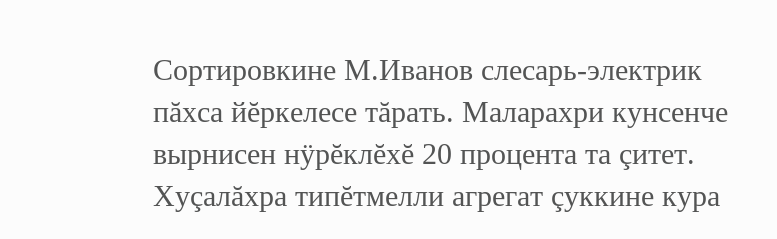Сортировкине М.Иванов слесарь-электрик пăхса йĕркелесе тăрать. Маларахри кунсенче вырнисен нÿрĕклĕхĕ 20 процента та çитет. Хуçалăхра типĕтмелли агрегат çуккине кура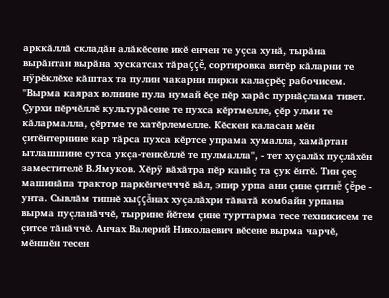арккăллă складăн алăкĕсене икĕ енчен те уçса хунă, тырăна вырăнтан вырăна хускатсах тăраççĕ, сортировка витĕр кăларни те нÿрĕклĕхе кăштах та пулин чакарни пирки калаçрĕç рабочисем.
"Вырма каярах юлнине пула нумай ĕçе пĕр харăс пурнăçлама тивет. Çурхи пĕрчĕллĕ культурăсене те пухса кĕртмелле, çĕр улми те кăлармалла, çĕртме те хатĕрлемелле. Кĕскен каласан мĕн çитĕнтернине кар тăрса пухса кĕртсе упрама хумалла, хамăртан ытлашшине сутса укçа-тенкĕллĕ те пулмалла", - тет хуçалăх пуçлăхĕн заместителĕ В.Ямуков. Хĕрÿ вăхăтра пĕр канăç та çук ĕнтĕ. Тин çеç машинăпа трактор паркĕнчечччĕ вăл, эпир урпа ани çине çитнĕ çĕре - унта. Сывлăм типнĕ хыççăнах хуçалăхри тăватă комбайн урпана вырма пуçланăччĕ, тыррине йĕтем çине турттарма тесе техникисем те çитсе тăнăччĕ. Анчах Валерий Николаевич вĕсене вырма чарчĕ, мĕншĕн тесен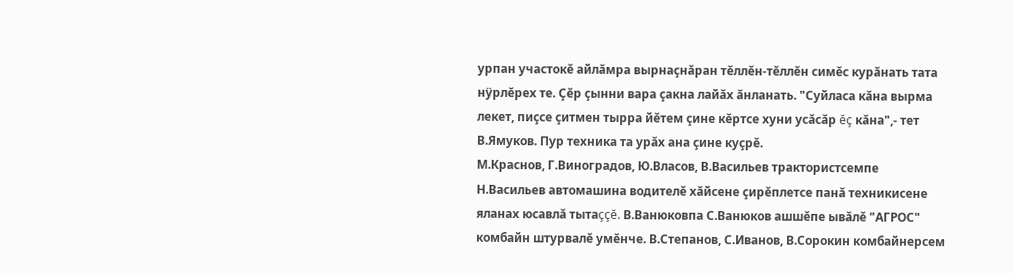урпан участокĕ айлăмра вырнаçнăран тĕллĕн-тĕллĕн симĕс курăнать тата нÿрлĕрех те. Çĕр çынни вара çакна лайăх ăнланать. "Суйласа кăна вырма лекет, пиçсе çитмен тырра йĕтем çине кĕртсе хуни усăсăр ĕç кăна",- тет В.Ямуков. Пур техника та урăх ана çине куçрĕ.
М.Краснов, Г.Виноградов, Ю.Власов, В.Васильев трактористсемпе Н.Васильев автомашина водителĕ хăйсене çирĕплетсе панă техникисене яланах юсавлă тытаççĕ. В.Ванюковпа С.Ванюков ашшĕпе ывăлĕ "АГРОС" комбайн штурвалĕ умĕнче. В.Степанов, С.Иванов, В.Сорокин комбайнерсем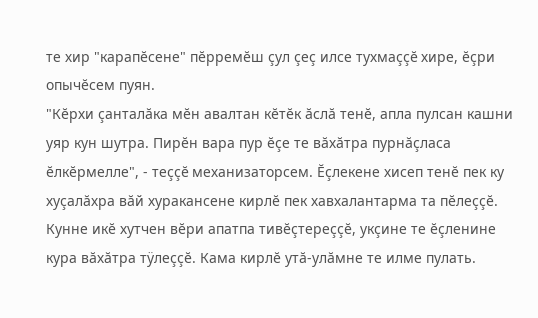те хир "карапĕсене" пĕрремĕш çул çеç илсе тухмаççĕ хире, ĕçри опычĕсем пуян.
"Кĕрхи çанталăка мĕн авалтан кĕтĕк ăслă тенĕ, апла пулсан кашни уяр кун шутра. Пирĕн вара пур ĕçе те вăхăтра пурнăçласа ĕлкĕрмелле", - теççĕ механизаторсем. Ĕçлекене хисеп тенĕ пек ку хуçалăхра вăй хуракансене кирлĕ пек хавхалантарма та пĕлеççĕ. Кунне икĕ хутчен вĕри апатпа тивĕçтереççĕ, укçине те ĕçленине кура вăхăтра тÿлеççĕ. Кама кирлĕ утă-улăмне те илме пулать.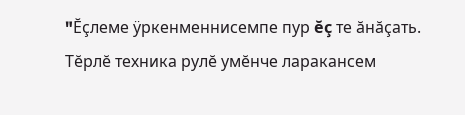"Ĕçлеме ÿркенменнисемпе пур ĕç те ăнăçать. Тĕрлĕ техника рулĕ умĕнче ларакансем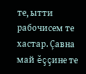те, ытти рабочисем те хастар. Çавна май ĕççине те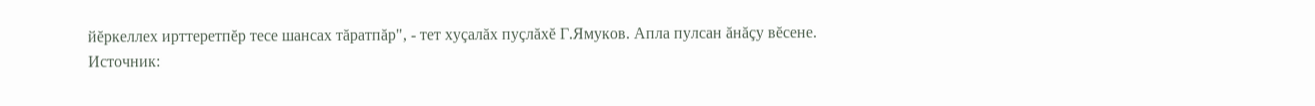йĕркеллех ирттеретпĕр тесе шансах тăратпăр", - тет хуçалăх пуçлăхĕ Г.Ямуков. Апла пулсан ăнăçу вĕсене.
Источник: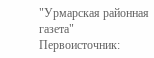"Урмарская районная газета"
Первоисточник: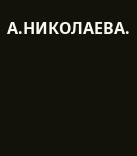А.НИКОЛАЕВА.